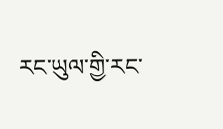རང་ཡུལ་གྱི་རང་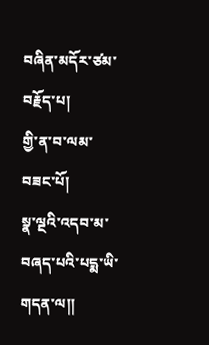བཞིན་མདོར་ཙམ་བརྗོད་པ།
གྱི་ན་བ་ལམ་བཟང་པོ།
སྣ་ལྔའི་འདབ་མ་བཞད་པའི་པདྨ་ཡི་གདན་ལ།།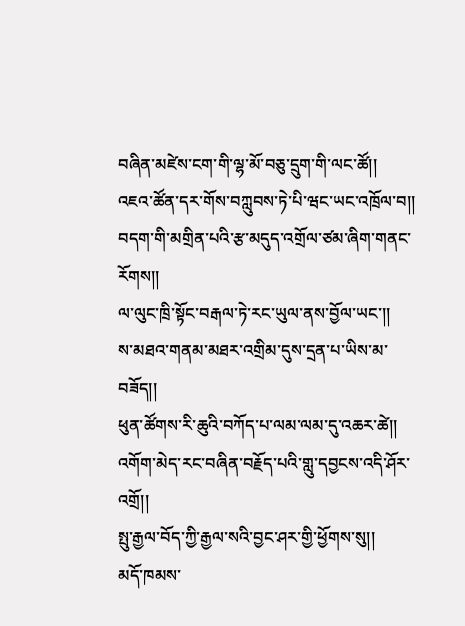བཞིན་མཛེས་ངག་གི་ལྷ་མོ་བཅུ་དྲུག་གི་ལང་ཚོ།།
འཇའ་ཚོན་དར་གོས་བཀླུབས་ཏེ་པི་ཝང་ཡང་འཁྲོལ་བ།།
བདག་གི་མགྲིན་པའི་རྩ་མདུད་འགྲོལ་ཙམ་ཞིག་གནང་རོགས།།
ལ་ལུང་ཁྲི་སྟོང་བརྒལ་ཏེ་རང་ཡུལ་ནས་བྱོལ་ཡང་།།
ས་མཐའ་གནམ་མཐར་འགྲིམ་དུས་དྲན་པ་ཡིས་མ་བཟོད།།
ཕུན་ཚོགས་རི་ཆུའི་བཀོད་པ་ལམ་ལམ་དུ་འཆར་ཚེ།།
འགོག་མེད་རང་བཞིན་བརྗོད་པའི་གླུ་དབྱངས་འདི་ཤོར་འགྲོ།།
སྤུ་རྒྱལ་བོད་ཀྱི་རྒྱལ་སའི་བྱང་ཤར་གྱི་ཕྱོགས་སུ།།
མདོ་ཁམས་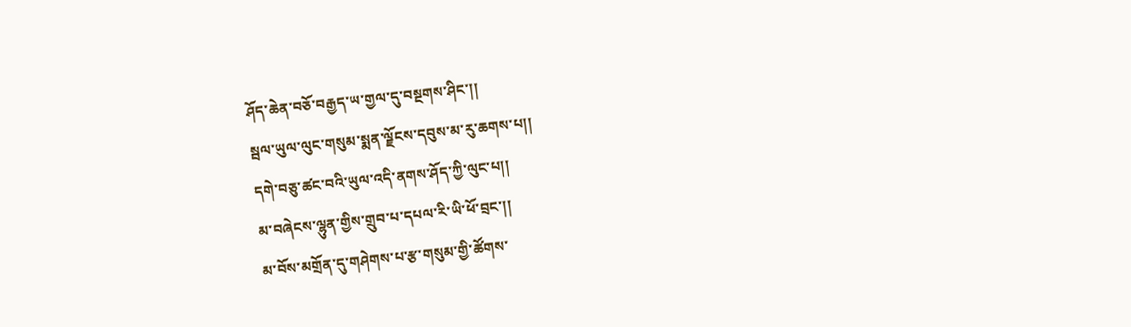ཤོད་ཆེན་བཅོ་བརྒྱད་ཡ་གྱལ་དུ་བསྔགས་ཤིང་།།
སྦལ་ཡུལ་ལུང་གསུམ་སྨན་ལྗོངས་དབུས་མ་རུ་ཆགས་པ།།
དགེ་བཅུ་ཚང་བའི་ཡུལ་འདི་ནགས་ཤོད་ཀྱི་ལུང་པ།།
མ་བཞེངས་ལྷུན་གྱིས་གྲུབ་པ་དཔལ་རི་ཡི་ཕོ་བྲང་།།
མ་བོས་མགྲོན་དུ་གཤེགས་པ་རྩ་གསུམ་གྱི་ཚོགས་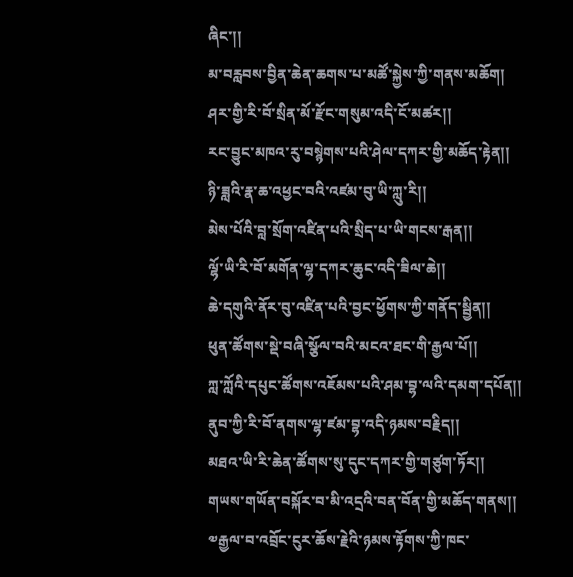ཞིང་།།
མ་བརླབས་བྱིན་ཆེན་ཆགས་པ་མཚོ་སྐྱེས་ཀྱི་གནས་མཆོག།
ཤར་གྱི་རི་བོ་སྲིན་མོ་རྫོང་གསུམ་འདི་ངོ་མཚར།།
རང་བྱུང་མཁའ་རུ་བསྙེགས་པའི་ཤེལ་དཀར་གྱི་མཆོད་རྟེན།།
ཉི་ཟླའི་རྣ་ཆ་འཕྱང་བའི་འཛམ་བུ་ཡི་ཀླུ་རི།།
མེས་པོའི་བླ་སྲོག་འཛིན་པའི་སྲིད་པ་ཡི་གངས་རྒན།།
ལྷོ་ཡི་རི་བོ་མགོན་ལྷ་དཀར་ཆུང་འདི་ཟིལ་ཆེ།།
ཆེ་དགུའི་ནོར་བུ་འཛིན་པའི་བྱང་ཕྱོགས་ཀྱི་གནོད་སྦྱིན།།
ཕུན་ཚོགས་སྡེ་བཞི་སྩོལ་བའི་མངའ་ཐང་གི་རྒྱལ་པོ།།
ཀླ་ཀློའི་དཔུང་ཚོགས་འཇོམས་པའི་ཤམ་བྷ་ལའི་དམག་དཔོན།།
ནུབ་ཀྱི་རི་བོ་ནགས་ལྷ་ཛམ་བྷ་འདི་ཉམས་བརྗིད།།
མཐའ་ཡི་རི་ཆེན་ཚོགས་སུ་དུང་དཀར་གྱི་གཙུག་ཏོར།།
གཡས་གཡོན་བསྐོར་བ་མི་འདྲའི་བན་བོན་གྱི་མཆོད་གནས།།
༧རྒྱལ་བ་འབྲོང་ངུར་ཆོས་རྗེའི་ཉམས་རྟོགས་ཀྱི་ཁང་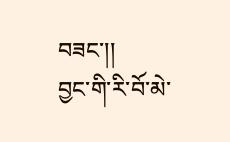བཟང་།།
བྱང་གི་རི་བོ་མེ་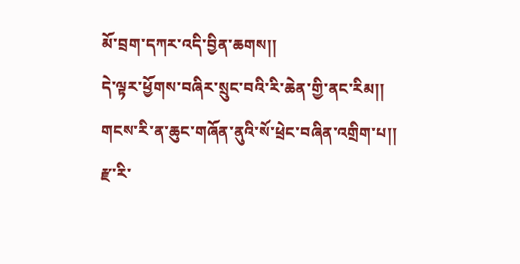མོ་བྲག་དཀར་འདི་བྱིན་ཆགས།།
དེ་ལྟར་ཕྱོགས་བཞིར་སྲུང་བའི་རི་ཆེན་གྱི་ནང་རིམ།།
གངས་རི་ན་ཆུང་གཞོན་ནུའི་སོ་ཕྲེང་བཞིན་འགྲིག་པ།།
རྫ་རི་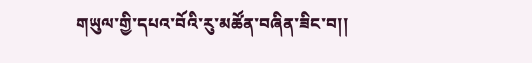གཡུལ་གྱི་དཔའ་བོའི་རུ་མཚོན་བཞིན་ཟིང་བ།།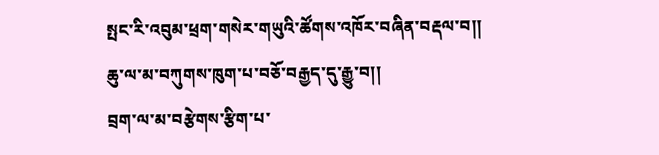སྤང་རི་འབུམ་ཕྲག་གསེར་གཡུའི་ཚོགས་འཁོར་བཞིན་བརྡལ་བ།།
ཆུ་ལ་མ་བཀུགས་ཁུག་པ་བཅོ་བརྒྱད་དུ་རྒྱུ་བ།།
བྲག་ལ་མ་བརྩེགས་རྩིག་པ་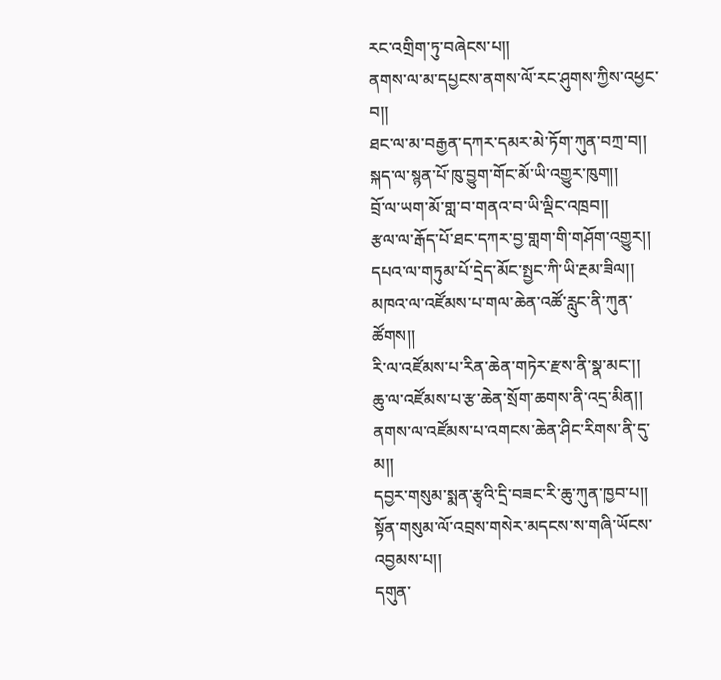རང་འགྲིག་ཏུ་བཞེངས་པ།།
ནགས་ལ་མ་དཔྱངས་ནགས་ལོ་རང་ཤུགས་ཀྱིས་འཕྱང་བ།།
ཐང་ལ་མ་བརྒྱན་དཀར་དམར་མེ་ཏོག་ཀུན་བཀྲ་བ།།
སྐད་ལ་སྙན་པོ་ཁུ་བྱུག་གོང་མོ་ཡི་འགྱུར་ཁུག།།
བྲོ་ལ་ཡག་མོ་གླ་བ་གནའ་བ་ཡི་ལྡིང་འཁྲབ།།
རྩལ་ལ་རྒོད་པོ་ཐང་དཀར་བྱ་གླག་གི་གཤོག་འགྱུར།།
དཔའ་ལ་གཏུམ་པོ་དྲེད་མོང་སྤྱང་ཀི་ཡི་རྔམ་ཟིལ།།
མཁའ་ལ་འཛོམས་པ་གལ་ཆེན་འཚོ་རླུང་ནི་ཀུན་ཚོགས།།
རི་ལ་འཛོམས་པ་རིན་ཆེན་གཏེར་རྫས་ནི་སྣ་མང་།།
ཆུ་ལ་འཛོམས་པ་རྩ་ཆེན་སྲོག་ཆགས་ནི་འདྲ་མིན།།
ནགས་ལ་འཛོམས་པ་འགངས་ཆེན་ཤིང་རིགས་ནི་དུ་མ།།
དབྱར་གསུམ་སྨན་རྩྭའི་དྲི་བཟང་རི་ཆུ་ཀུན་ཁྱབ་པ།།
སྟོན་གསུམ་ལོ་འབྲས་གསེར་མདངས་ས་གཞི་ཡོངས་འབྱམས་པ།།
དགུན་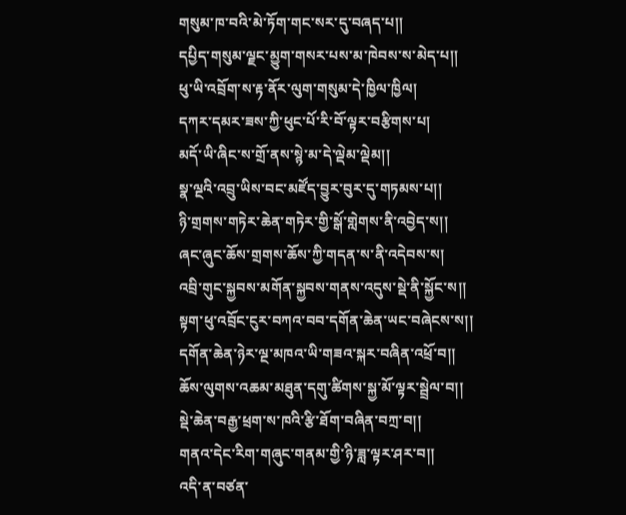གསུམ་ཁ་བའི་མེ་ཏོག་གང་སར་དུ་བཞད་པ།།
དཔྱིད་གསུམ་ལྗང་མྱུག་གསར་པས་མ་ཁེབས་ས་མེད་པ།།
ཕུ་ཡི་འབྲོག་ས་རྟ་ནོར་ལུག་གསུམ་དེ་ཁྱིལ་ཁྱིལ།
དཀར་དམར་ཟས་ཀྱི་ཕུང་པོ་རི་བོ་ལྟར་བརྩིགས་པ།
མདོ་ཡི་ཞིང་ས་གྲོ་ནས་སྙེ་མ་དེ་ལྡེམ་ལྡེམ།།
སྣ་ལྔའི་འབྲུ་ཡིས་བང་མཛོད་བྱུར་བུར་དུ་གཏམས་པ།།
ཉི་གྲགས་གཏེར་ཆེན་གཏེར་གྱི་སྒོ་གླེགས་ནི་འབྱེད་ས།།
ཞང་ཞུང་ཆོས་གྲགས་ཆོས་ཀྱི་གདན་ས་ནི་འདེབས་ས།
འབྲི་གུང་སྐྱབས་མགོན་སྐྱབས་གནས་འདུས་སྡེ་ནི་སྐྱོང་ས།།
སྟག་ཕུ་འབྲོང་ངུར་བཀའ་བབ་དགོན་ཆེན་ཡང་བཞེངས་ས།།
དགོན་ཆེན་ཉེར་ལྔ་མཁའ་ཡི་གཟའ་སྐར་བཞིན་འཕྲོ་བ།།
ཆོས་ལུགས་འཆམ་མཐུན་དགུ་ཚིགས་སྐྱ་མོ་ལྟར་སྦྲེལ་བ།།
སྡེ་ཆེན་བརྒྱ་ཕྲག་ས་ཁའི་རྩི་ཐོག་བཞིན་བཀྲ་བ།།
གནའ་དེང་རིག་གཞུང་གནམ་གྱི་ཉི་ཟླ་ལྟར་ཤར་བ།།
འདི་ན་བཙན་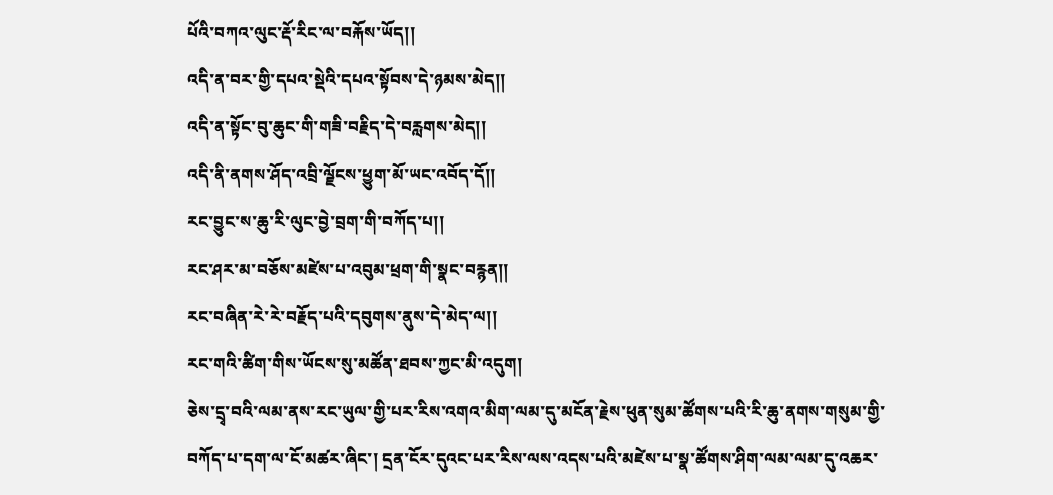པོའི་བཀའ་ལུང་རྡོ་རིང་ལ་བརྐོས་ཡོད།།
འདི་ན་བར་གྱི་དཔའ་སྡེའི་དཔའ་སྟོབས་དེ་ཉམས་མེད།།
འདི་ན་སྟོང་བུ་ཆུང་གི་གཟི་བརྗིད་དེ་བརླགས་མེད།།
འདི་ནི་ནགས་ཤོད་འབྲི་ལྗོངས་ཕྱུག་མོ་ཡང་འབོད་དོ།།
རང་བྱུང་ས་ཆུ་རི་ལུང་བྱེ་བྲག་གི་བཀོད་པ།།
རང་ཤར་མ་བཅོས་མཛེས་པ་འབུམ་ཕྲག་གི་སྣང་བརྙན།།
རང་བཞིན་རེ་རེ་བརྗོད་པའི་དབུགས་ནུས་དེ་མེད་ལ།།
རང་གའི་ཚིག་གིས་ཡོངས་སུ་མཚོན་ཐབས་ཀྱང་མི་འདུག།
ཅེས་དྲྭ་བའི་ལམ་ནས་རང་ཡུལ་གྱི་པར་རིས་འགའ་མིག་ལམ་དུ་མངོན་རྗེས་ཕུན་སུམ་ཚོགས་པའི་རི་ཆུ་ནགས་གསུམ་གྱི་བཀོད་པ་དག་ལ་ངོ་མཚར་ཞིང་། དྲན་ངོར་དུའང་པར་རིས་ལས་འདས་པའི་མཛེས་པ་སྣ་ཚོགས་ཤིག་ལམ་ལམ་དུ་འཆར་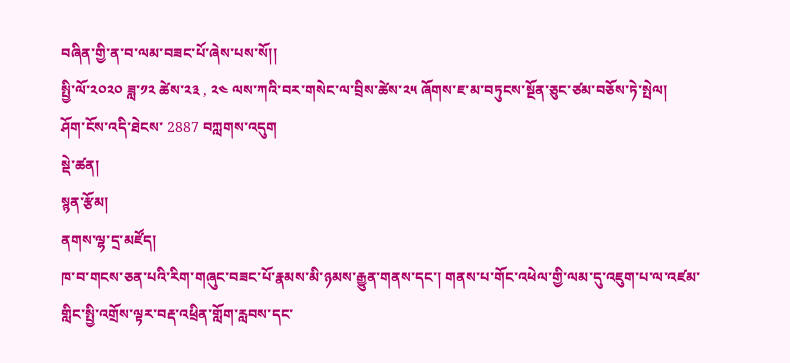བཞིན་གྱི་ན་བ་ལམ་བཟང་པོ་ཞེས་པས་སོ།།
སྤྱི་ལོ་༢༠༢༠ ཟླ་༡༢ ཚེས་༢༣ , ༢༤ ལས་ཀའི་བར་གསེང་ལ་བྲིས་ཚེས་༢༥ ཞོགས་ཇ་མ་བཏུངས་སྔོན་ཅུང་ཙམ་བཅོས་ཏེ་སྤེལ།
ཤོག་ངོས་འདི་ཐེངས་ 2887 བཀླགས་འདུག
སྡེ་ཚན།
སྙན་རྩོམ།
ནགས་ལྷ་དྲ་མཛོད།
ཁ་བ་གངས་ཅན་པའི་རིག་གཞུང་བཟང་པོ་རྣམས་མི་ཉམས་རྒྱུན་གནས་དང་། གནས་པ་གོང་འཕེལ་གྱི་ལམ་དུ་འཇུག་པ་ལ་འཛམ་གླིང་སྤྱི་འགྲོས་ལྟར་བརྡ་འཕྲིན་གློག་རླབས་དང་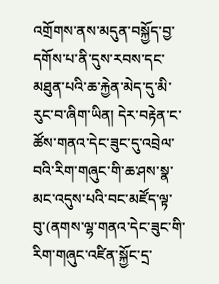འགྲོགས་ནས་མདུན་བསྐྱོད་བྱ་དགོས་པ་ནི་དུས་རབས་དང་མཐུན་པའི་ཆ་རྐྱེན་མེད་དུ་མི་རུང་བ་ཞིག་ཡིན། དེར་བརྟེན་ང་ཚོས་གནའ་དེང་ཟུང་དུ་འབྲེལ་བའི་རིག་གཞུང་གི་ཆ་ཤས་སྣ་མང་འདུས་པའི་བང་མཛོད་ལྟ་བུ་(ནགས་ལྷ་གནའ་དེང་ཟུང་གི་རིག་གཞུང་འཛིན་སྐྱོང་དྲ་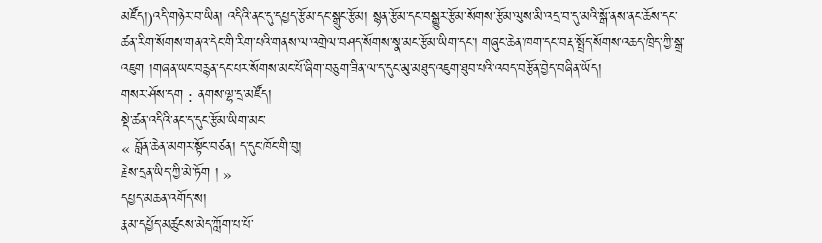མཛོད།)འདི་གཉེར་བ་ཡིན། འདིའི་ནང་དུ་དཔྱད་རྩོམ་དང་སྒྲུང་རྩོམ། སྙན་རྩོམ་དང་བསྒྱུར་རྩོམ་སོགས་རྩོམ་ལུས་མི་འདྲ་བ་དུ་མའི་སྒོ་ནས་ནང་ཆོས་དང་ཚན་རིག་སོགས་གནའ་དེང་གི་རིག་པའི་གནས་ལ་འགྲེལ་བཤད་སོགས་སྣ་མང་རྩོམ་ཡིག་དང་། གཞུང་ཆེན་ཁག་དང་བརྡ་སྤྲོད་སོགས་འཆད་ཁྲིད་ཀྱི་སྒྲ་འཇུག །གཞན་ཡང་བརྙན་དང་པར་སོགས་མང་པོ་ཞིག་བཅུག་ཟིན་ལ་ད་དུང་མུ་མཐུད་འཇུག་ཐུབ་པའི་འབད་བརྩོན་བྱེད་བཞིན་ཡོད།
གསར་ཤོས་དག : ནགས་ལྷ་དྲ་མཛོད།
སྡེ་ཚན་འདིའི་ནང་ད་དུང་རྩོམ་ཡིག་མང་
« བློན་ཆེན་མགར་སྟོང་བཙན། ད་དུང་ཁོང་གི་བུ།
རྗེས་དྲན་ཡིད་ཀྱི་མེ་ཏོག ། »
དཔྱད་མཆན་འགོད་ས།
རྣམ་དཔྱོད་མཚུངས་མེད་ཀློག་པ་པོ་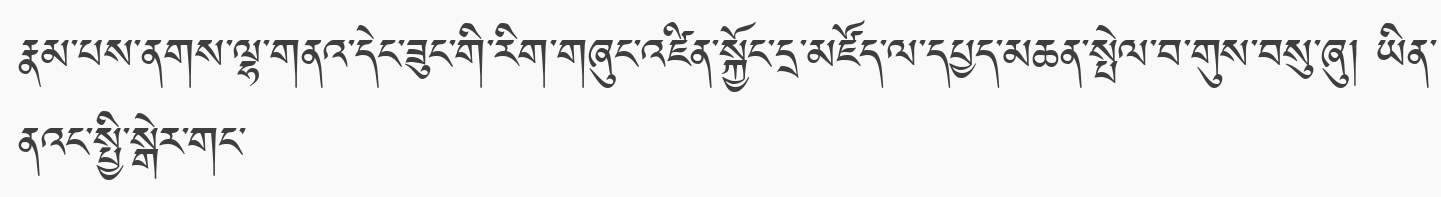རྣམ་པས་ནགས་ལྷ་གནའ་དེང་ཟུང་གི་རིག་གཞུང་འཛིན་སྐྱོང་དྲ་མཛོད་ལ་དཔྱད་མཆན་སྤེལ་བ་གུས་བསུ་ཞུ། ཡིན་ནའང་སྤྱི་སྒེར་གང་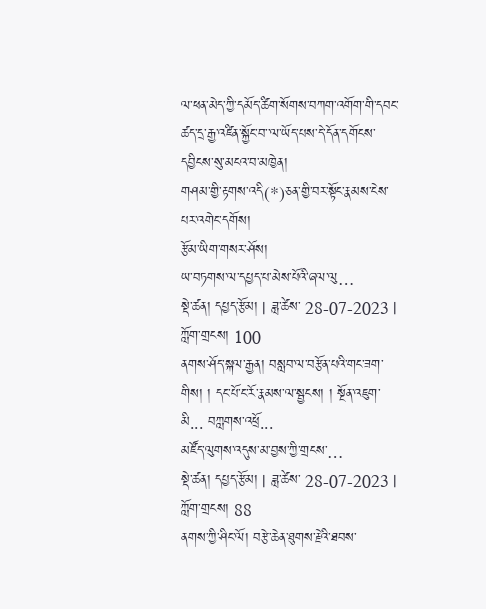ལ་ཕན་མེད་ཀྱི་དམོད་ཚིག་སོགས་བཀག་འགོག་གི་དབང་ཚད་དྲ་རྒྱ་འཛིན་སྐྱོང་བ་་ལ་ཡོད་པས་དེ་དོན་དགོངས་དབྱིངས་སུ་མངའ་བ་མཁྱེན།
གཤམ་གྱི་རྟགས་འདི(*)ཅན་གྱི་བར་སྟོང་རྣམས་ངེས་པར་འགེང་དགོས།
རྩོམ་ཡིག་གསར་ཤོས།
ཡ་བཏགས་ལ་དཔྱད་པ་མེས་པོའི་ཞལ་ལུ…
སྡེ་ཚན། དཔྱད་རྩོམ། | ཟླ་ཚེས་ 28-07-2023 | ཀློག་གྲངས། 100
ནགས་ཤོད་སྐལ་རྒྱན། བསླབ་ལ་བརྩོན་པའི་གང་ཟག་གིས། ། དང་པོ་ང་རོ་རྣམས་ལ་སྦྱངས། ། སྔོན་འཇུག་མི... བཀླགས་འཕྲོ...
མཛོད་ལུགས་འདུས་མ་བྱས་ཀྱི་གྲངས་…
སྡེ་ཚན། དཔྱད་རྩོམ། | ཟླ་ཚེས་ 28-07-2023 | ཀློག་གྲངས། 88
ནགས་ཀྱི་ཤིང་ལོ། བརྩེ་ཆེན་ཐུགས་རྗེའི་ཐབས་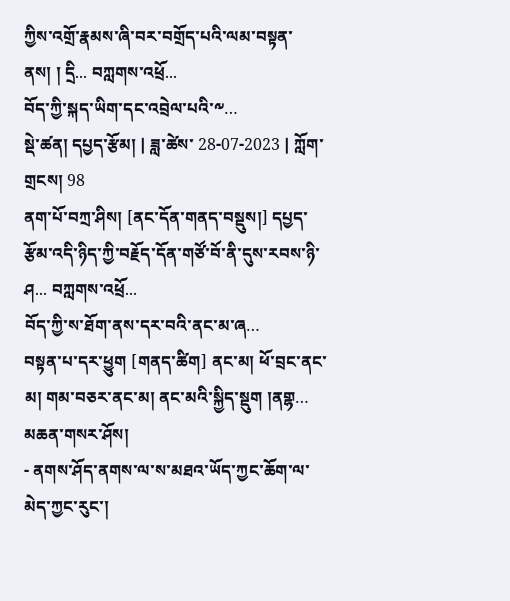ཀྱིས་འགྲོ་རྣམས་ཞི་བར་བགྲོད་པའི་ལམ་བསྟན་ནས། ། དྲི... བཀླགས་འཕྲོ...
བོད་ཀྱི་སྐད་ཡིག་དང་འབྲེལ་པའི་༸…
སྡེ་ཚན། དཔྱད་རྩོམ། | ཟླ་ཚེས་ 28-07-2023 | ཀློག་གྲངས། 98
ནག་པོ་བཀྲ་ཤིས། [ནང་དོན་གནད་བསྡུས།] དཔྱད་རྩོམ་འདི་ཉིད་ཀྱི་བརྗོད་དོན་གཙོ་བོ་ནི་དུས་རབས་ཉི་ཤ... བཀླགས་འཕྲོ...
བོད་ཀྱི་ས་ཐོག་ནས་དར་བའི་ནང་མ་ཞ…
བསྟན་པ་དར་ཕྱུག [གནད་ཚིག] ནང་མ། ཕོ་བྲང་ནང་མ། གམ་བཅར་ནང་མ། ནང་མའི་སྐྱིད་སྡུག །ནགྷ…
མཆན་གསར་ཤོས།
- ནགས་ཤོད་ནགས་ལ་ས་མཐའ་ཡོད་ཀྱང་ཆོག་ལ་མེད་ཀྱང་རུང་།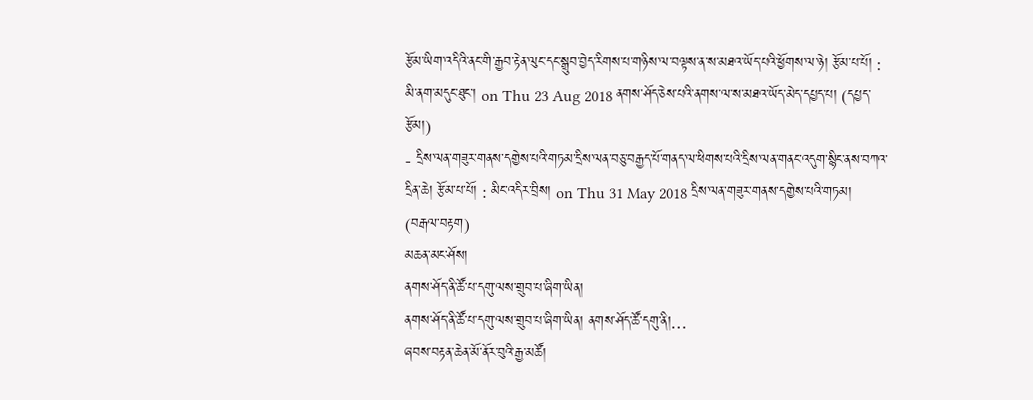རྩོམ་ཡིག་འདིའི་ནང་གི་རྒྱབ་རྟེན་ལུང་དང་སྒྲུབ་བྱེད་རིགས་པ་གཉིས་ལ་བལྟས་ན་ས་མཐའ་ཡོད་པའི་ཕྱོགས་ལ་ཉེ། རྩོམ་པ་པོ། : མི་ནག་མདུང་ཐུང་། on Thu 23 Aug 2018 ནགས་ཤོད་ཅེས་པའི་ནགས་ལ་ས་མཐའ་ཡོད་མེད་དཔྱད་པ། (དཔྱད་རྩོམ།)
- དྲིས་ལན་གཟུར་གནས་དགྱེས་པའི་གཏམ་དྲིས་ལན་བཅུ་བརྒྱད་པོ་གནད་ལ་ཕིགས་པའི་དྲིས་ལན་གནང་འདུག་སྙིང་ནས་བཀའ་དྲིན་ཆེ། རྩོམ་པ་པོ། : མིང་འདིར་བྲིས། on Thu 31 May 2018 དྲིས་ལན་གཟུར་གནས་དགྱེས་པའི་གཏམ། (བརྒལ་བརྟག)
མཆན་མང་ཤོས།
ནགས་ཤོད་ནི་ཚོ་པ་དགུ་ལས་གྲུབ་པ་ཞིག་ཡིན།
ནགས་ཤོད་ནི་ཚོ་པ་དགུ་ལས་གྲུབ་པ་ཞིག་ཡིན། ནགས་ཤོད་ཚོ་དགུ་ནི།…
ཞབས་བརྟན་ཆེན་མོ་ནོར་བུའི་རྒྱ་མཚོ།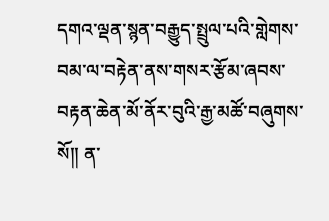དགའ་ལྡན་སྙན་བརྒྱུད་སྤྲུལ་པའི་གླེགས་བམ་ལ་བརྟེན་ནས་གསར་རྩོམ་ཞབས་བརྟན་ཆེན་མོ་ནོར་བུའི་རྒྱ་མཚོ་བཞུགས་སོ།། ན་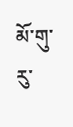མོ་གུ་རུ་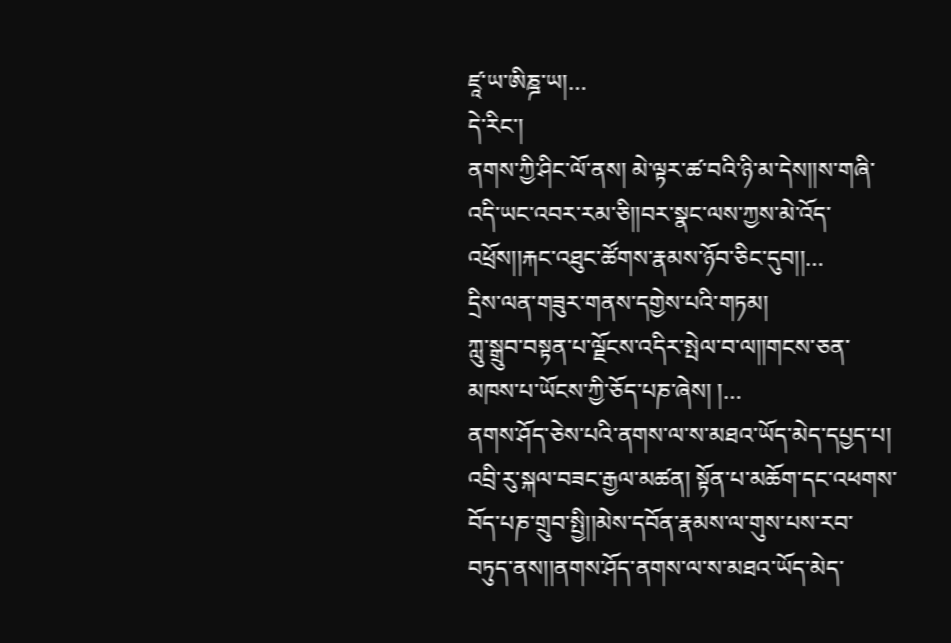ཛཱ་ཡ་ཨིཎྜ་ཡ།…
དེ་རིང་།
ནགས་ཀྱི་ཤིང་ལོ་ནས། མེ་ལྟར་ཚ་བའི་ཉི་མ་དེས།།ས་གཞི་འདི་ཡང་འབར་རམ་ཅི།།བར་སྣང་ལས་ཀྱས་མེ་འོད་འཕྲོས།།རྐང་འཐུང་ཚོགས་རྣམས་ཉོབ་ཅིང་དུབ།།…
དྲིས་ལན་གཟུར་གནས་དགྱེས་པའི་གཏམ།
ཀླུ་སྒྲུབ་བསྟན་པ་ལྗོངས་འདིར་སྤེལ་བ་ལ།།གངས་ཅན་མཁས་པ་ཡོངས་ཀྱི་ཅོད་པཎ་ཞེས། །…
ནགས་ཤོད་ཅེས་པའི་ནགས་ལ་ས་མཐའ་ཡོད་མེད་དཔྱད་པ།
འབྲི་རུ་སྐལ་བཟང་རྒྱལ་མཚན། སྟོན་པ་མཆོག་དང་འཕགས་བོད་པཎ་གྲུབ་སྤྱི།།མེས་དབོན་རྣམས་ལ་གུས་པས་རབ་བཏུད་ནས།།ནགས་ཤོད་ནགས་ལ་ས་མཐའ་ཡོད་མེད་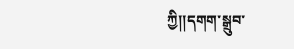ཀྱི།།དགག་སྒྲུབ་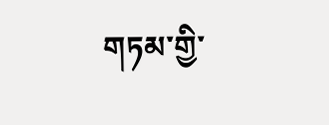གཏམ་གྱི་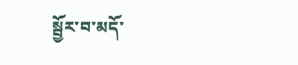སྦྱོར་བ་མདོ་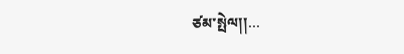ཙམ་སྤེལ།།…